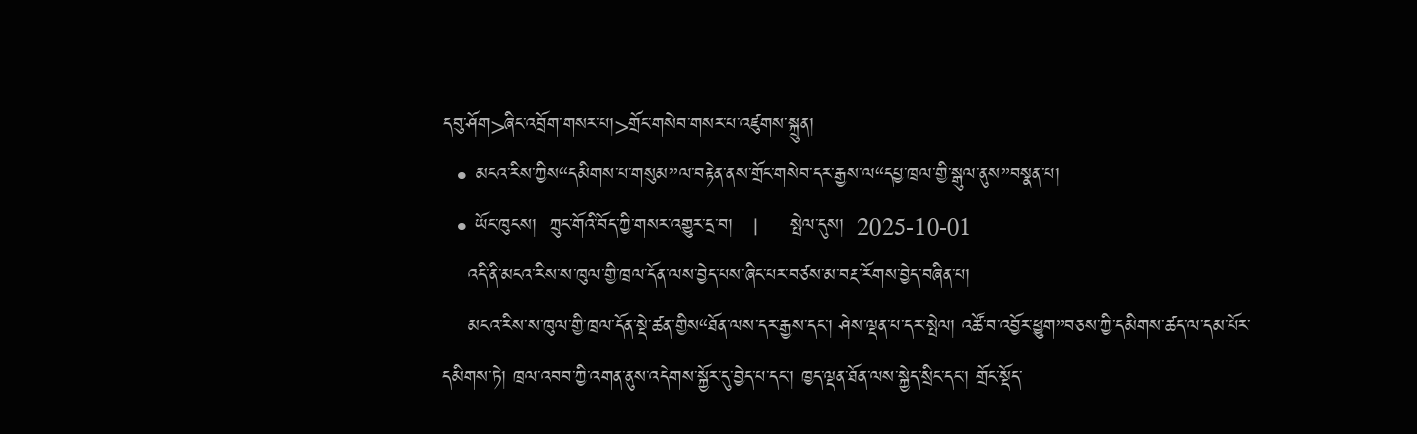དབུ་ཤོག>ཞིང་འབྲོག་གསར་པ།>གྲོང་གསེབ་གསར་པ་འཛུགས་སྐྲུན།
  • མངའ་རིས་ཀྱིས“དམིགས་པ་གསུམ”ལ་བརྟེན་ནས་གྲོང་གསེབ་དར་རྒྱས་ལ“དཔྱ་ཁྲལ་གྱི་སྒུལ་ནུས”བསྣན་པ།
  • ཡོང་ཁུངས།  ཀྲུང་གོའི་བོད་ཀྱི་གསར་འགྱུར་དྲ་བ།   |     སྤེལ་དུས།  2025-10-01
    འདི་ནི་མངའ་རིས་ས་ཁུལ་གྱི་ཁྲལ་དོན་ལས་བྱེད་པས་ཞིང་པར་བཙས་མ་བརྔ་རོགས་བྱེད་བཞིན་པ།
    མངའ་རིས་ས་ཁུལ་གྱི་ཁྲལ་དོན་སྡེ་ཚན་གྱིས“ཐོན་ལས་དར་རྒྱས་དང་། ཤེས་ལྡན་པ་དར་སྤེལ། འཚོ་བ་འབྱོར་ཕྱུག”བཅས་ཀྱི་དམིགས་ཚད་ལ་དམ་པོར་དམིགས་ཏེ། ཁྲལ་འབབ་ཀྱི་འགན་ནུས་འདེགས་སྐྱོར་དུ་བྱེད་པ་དང་། ཁྱད་ལྡན་ཐོན་ལས་སྐྱེད་སྲིང་དང་། གྲོང་སྡོད་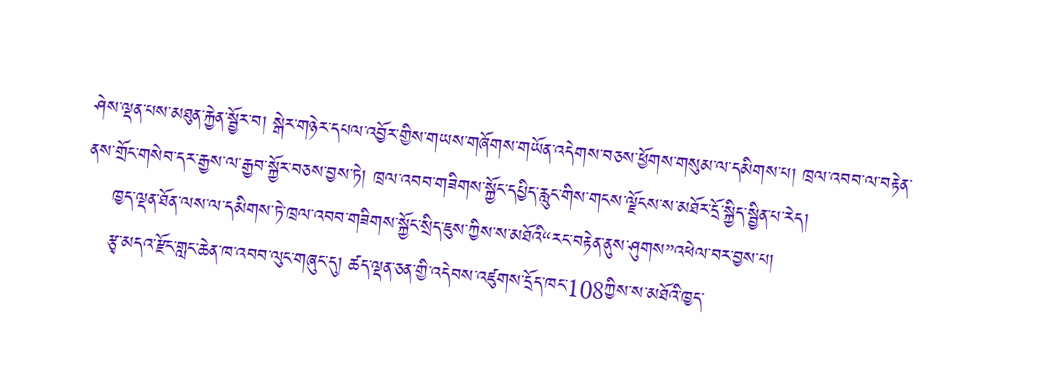ཤེས་ལྡན་པས་མཐུན་རྐྱེན་སྦྱོར་བ། སྒེར་གཉེར་དཔལ་འབྱོར་གྱིས་གཡས་གཞོགས་གཡོན་འདེགས་བཅས་ཕྱོགས་གསུམ་ལ་དམིགས་པ། ཁྲལ་འབབ་ལ་བརྟེན་ནས་གྲོང་གསེབ་དར་རྒྱས་ལ་རྒྱབ་སྐྱོར་བཅས་བྱས་ཏེ། ཁྲལ་འབབ་གཟིགས་སྐྱོང་དཔྱིད་རླུང་གིས་གངས་ལྗོངས་ས་མཐོར་དྲོ་སྐྱིད་སྦྱིན་པ་རེད།
    ཁྱད་ལྡན་ཐོན་ལས་ལ་དམིགས་ཏེ་ཁྲལ་འབབ་གཟིགས་སྐྱོང་སྲིད་ཇུས་ཀྱིས་ས་མཐོའི“རང་བརྟེན་ནུས་ཤུགས”འཕེལ་བར་བྱས་པ།
    རྩྭ་མདའ་རྫོང་གླང་ཆེན་ཁ་འབབ་ལུང་གཞུང་དུ། ཚད་ལྡན་ཅན་གྱི་འདེབས་འཛུགས་དྲོད་ཁང་108ཀྱིས་ས་མཐོའི་ཁྱད་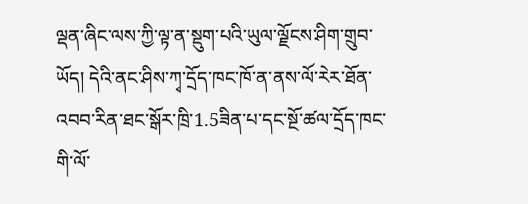ལྡན་ཞིང་ལས་ཀྱི་ལྟ་ན་སྡུག་པའི་ཡུལ་ལྗོངས་ཤིག་གྲུབ་ཡོད། དེའི་ནང་ཤིས་ཀྭ་དྲོད་ཁང་ཁོ་ན་ནས་ལོ་རེར་ཐོན་འབབ་རིན་ཐང་སྒོར་ཁྲི་1.5ཟིན་པ་དང་སྔོ་ཚལ་དྲོད་ཁང་གི་ལོ་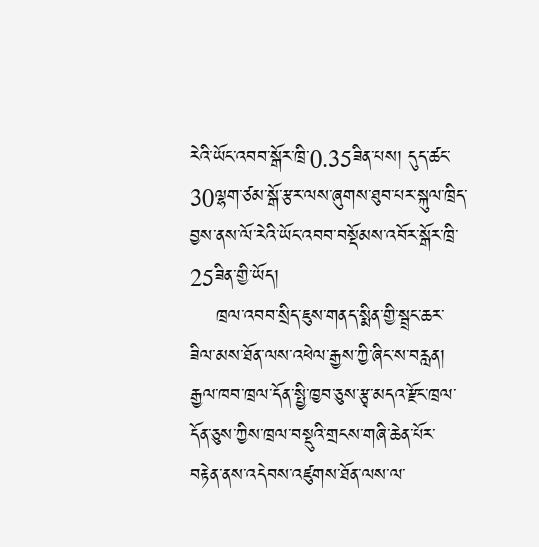རེའི་ཡོང་འབབ་སྒོར་ཁྲི་0.35ཟིན་པས། དུད་ཚང་30ལྷག་ཙམ་སྒོ་རྩར་ལས་ཞུགས་ཐུབ་པར་སྐུལ་ཁྲིད་བྱས་ནས་ལོ་རེའི་ཡོང་འབབ་བསྡོམས་འབོར་སྒོར་ཁྲི་25ཟིན་གྱི་ཡོད།
    ཁྲལ་འབབ་སྲིད་ཇུས་གནད་སྨིན་གྱི་སྦྲང་ཆར་ཟིལ་མས་ཐོན་ལས་འཕེལ་རྒྱས་ཀྱི་ཞིང་ས་བརླན། རྒྱལ་ཁབ་ཁྲལ་དོན་སྤྱི་ཁྱབ་ཅུས་རྩྭ་མདའ་རྫོང་ཁྲལ་དོན་ཅུས་ཀྱིས་ཁྲལ་བསྡུའི་གྲངས་གཞི་ཆེན་པོར་བརྟེན་ནས་འདེབས་འཛུགས་ཐོན་ལས་ལ་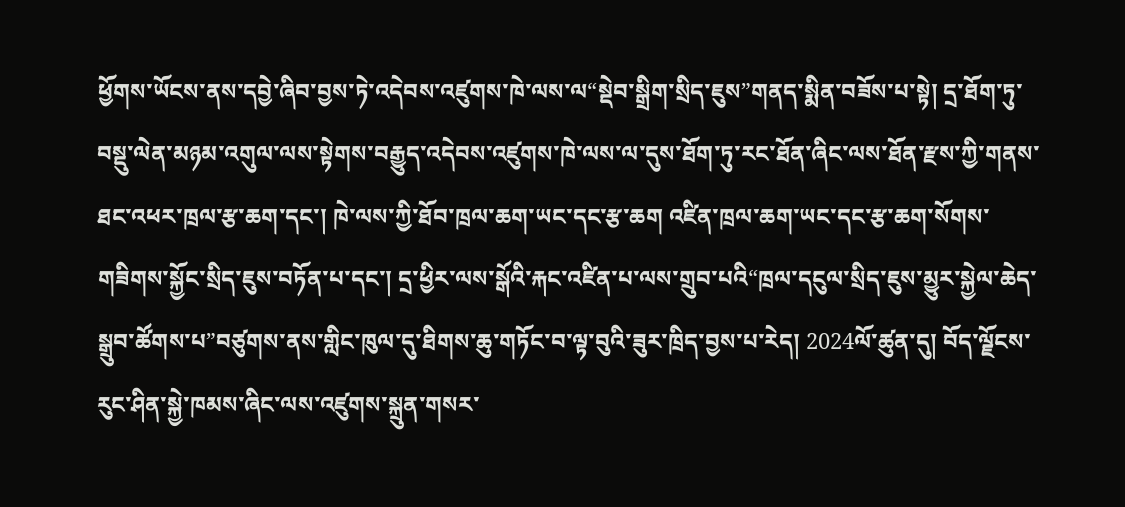ཕྱོགས་ཡོངས་ནས་དབྱེ་ཞིབ་བྱས་ཏེ་འདེབས་འཛུགས་ཁེ་ལས་ལ“སྡེབ་སྒྲིག་སྲིད་ཇུས”གནད་སྨིན་བཟོས་པ་སྟེ། དྲ་ཐོག་ཏུ་བསྡུ་ལེན་མཉམ་འགུལ་ལས་སྟེགས་བརྒྱུད་འདེབས་འཛུགས་ཁེ་ལས་ལ་དུས་ཐོག་ཏུ་རང་ཐོན་ཞིང་ལས་ཐོན་རྫས་ཀྱི་གནས་ཐང་འཕར་ཁྲལ་རྩ་ཆག་དང་། ཁེ་ལས་ཀྱི་ཐོབ་ཁྲལ་ཆག་ཡང་དང་རྩ་ཆག འཛིན་ཁྲལ་ཆག་ཡང་དང་རྩ་ཆག་སོགས་གཟིགས་སྐྱོང་སྲིད་ཇུས་བཏོན་པ་དང་། དྲ་ཕྱིར་ལས་སྒོའི་རྐང་འཛིན་པ་ལས་གྲུབ་པའི“ཁྲལ་དངུལ་སྲིད་ཇུས་མྱུར་སྐྱེལ་ཆེད་སྒྲུབ་ཚོགས་པ”བཙུགས་ནས་གླིང་ཁུལ་དུ་ཐིགས་ཆུ་གཏོང་བ་ལྟ་བུའི་ཟུར་ཁྲིད་བྱས་པ་རེད། 2024ལོ་ཚུན་དུ། བོད་ལྗོངས་རུང་ཤིན་སྐྱེ་ཁམས་ཞིང་ལས་འཛུགས་སྐྲུན་གསར་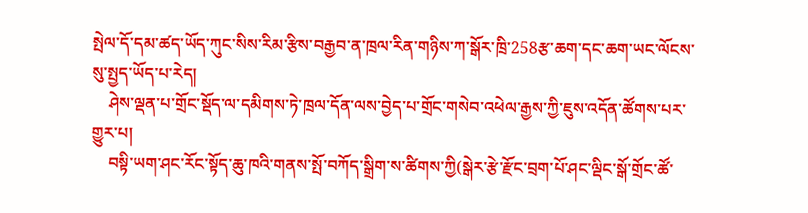སྤེལ་དོ་དམ་ཚད་ཡོད་ཀུང་སིས་རིམ་རྩིས་བརྒྱབ་ན་ཁྲལ་རིན་གཉིས་ཀ་སྒོར་ཁྲི་258རྩ་ཆག་དང་ཆག་ཡང་ལོངས་སུ་སྤྱད་ཡོད་པ་རེད།
    ཤེས་ལྡན་པ་གྲོང་སྡོད་ལ་དམིགས་ཏེ་ཁྲལ་དོན་ལས་བྱེད་པ་གྲོང་གསེབ་འཕེལ་རྒྱས་ཀྱི་ཇུས་འདོན་ཚོགས་པར་གྱུར་པ།
    བསྟི་ཡག་ཤང་རོང་སྟོད་ཆུ་ཁའི་གནས་སྤོ་བཀོད་སྒྲིག་ས་ཚིགས་ཀྱི(སྒེར་རྩེ་རྫོང་བྲག་པོ་ཤང་ལྡིང་སྒོ་གྲོང་ཚོ་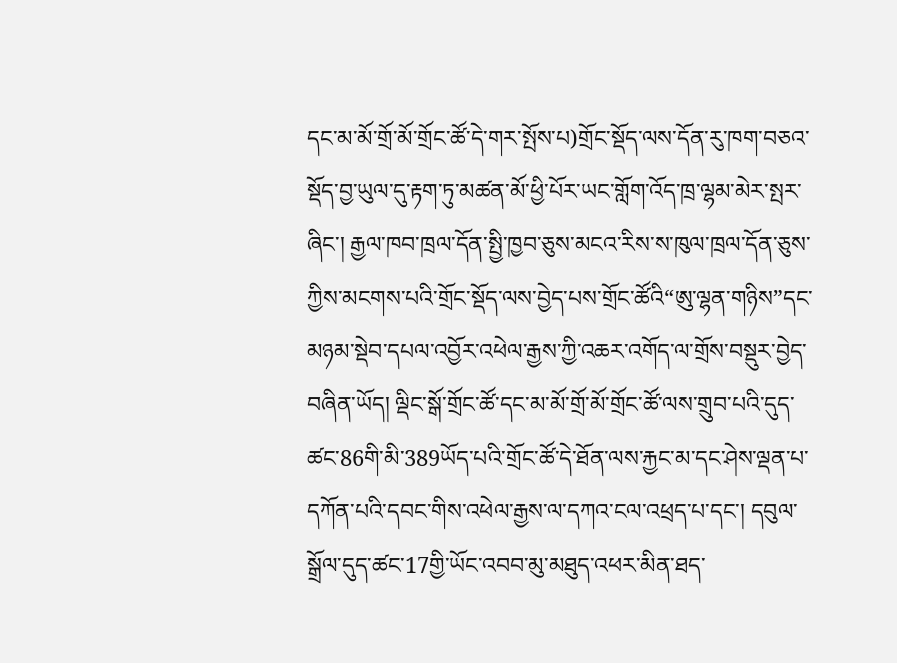དང་མ་མོ་གྲོ་མོ་གྲོང་ཚོ་དེ་གར་སྤོས་པ)གྲོང་སྡོད་ལས་དོན་རུ་ཁག་བཅའ་སྡོད་བྱ་ཡུལ་དུ་རྟག་ཏུ་མཚན་མོ་ཕྱི་པོར་ཡང་གློག་འོད་ཁྲ་ལྷམ་མེར་སྤར་ཞིང་། རྒྱལ་ཁབ་ཁྲལ་དོན་སྤྱི་ཁྱབ་ཅུས་མངའ་རིས་ས་ཁུལ་ཁྲལ་དོན་ཅུས་ཀྱིས་མངགས་པའི་གྲོང་སྡོད་ལས་བྱེད་པས་གྲོང་ཚོའི“ཨུ་ལྷན་གཉིས”དང་མཉམ་སྡེབ་དཔལ་འབྱོར་འཕེལ་རྒྱས་ཀྱི་འཆར་འགོད་ལ་གྲོས་བསྡུར་བྱེད་བཞིན་ཡོད། ལྡིང་སྒོ་གྲོང་ཚོ་དང་མ་མོ་གྲོ་མོ་གྲོང་ཚོ་ལས་གྲུབ་པའི་དུད་ཚང་86གི་མི་389ཡོད་པའི་གྲོང་ཚོ་དེ་ཐོན་ལས་རྐྱང་མ་དང་ཤེས་ལྡན་པ་དཀོན་པའི་དབང་གིས་འཕེལ་རྒྱས་ལ་དཀའ་ངལ་འཕྲད་པ་དང་། དབུལ་སྒྲོལ་དུད་ཚང་17གྱི་ཡོང་འབབ་མུ་མཐུད་འཕར་མིན་ཐད་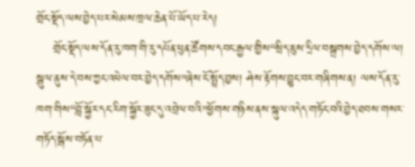གྲོང་སྡོད་ལས་བྱེད་པར་སེམས་ཁྲལ་ཆེན་པོ་ཡོད་པ་རེད།
    གྲོང་སྡོད་ལས་དོན་རུ་ཁག་གི་རུ་དཔོན་ཕུན་ཚོགས་དབང་རྒྱལ་གྱིས“སྲིད་ཇུས་དྲིལ་བསྒྲགས་བྱེད་དགོས་ལ། སྒུལ་ནུས་དེ་བས་ཀྱང་འཕེལ་བར་བྱེད་དགོས”ཞེས་ངོ་སྤྲོད་བྱས། ཤེས་རྟོགས་བྱུང་བར་གཞིགས་ན། ལས་དོན་རུ་ཁག་གིས“བློ་སྐྱོར་དང་རིག་སྐྱོར་ཟུང་དུ་འབྲེལ་བའི”ཕྱོགས་གཉིས་ནས་སྐུལ་འདེད་གཏོང་བའི་བྱེད་ཐབས་གསར་གཏོད་སྒོས་བཏོན་པ་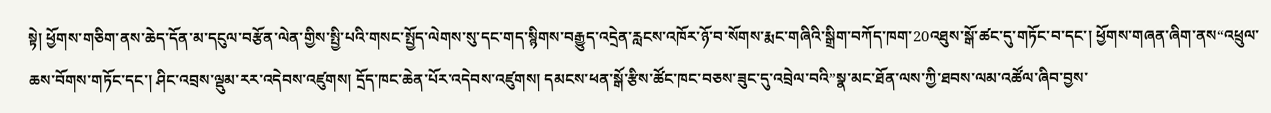སྟེ། ཕྱོགས་གཅིག་ནས་ཆེད་དོན་མ་དངུལ་བརྩོན་ལེན་གྱིས་སྤྱི་པའི་གསང་སྤྱོད་ལེགས་སུ་དང་གད་སྙིགས་བརྒྱུད་འདྲེན་རླངས་འཁོར་ཉོ་བ་སོགས་རྨང་གཞིའི་སྒྲིག་བཀོད་ཁག་20འཐུས་སྒོ་ཚང་དུ་གཏོང་བ་དང་། ཕྱོགས་གཞན་ཞིག་ནས“འཕྲུལ་ཆས་བོགས་གཏོང་དང་། ཤིང་འབྲས་ལྡུམ་རར་འདེབས་འཛུགས། དྲོད་ཁང་ཆེན་པོར་འདེབས་འཛུགས། དམངས་ཕན་སྒོ་རྩིས་ཚོང་ཁང་བཅས་ཟུང་དུ་འབྲེལ་བའི”སྣ་མང་ཐོན་ལས་ཀྱི་ཐབས་ལམ་འཚོལ་ཞིབ་བྱས་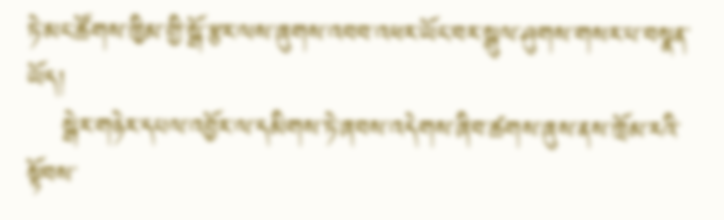ཏེ་མང་ཚོགས་ཁྱིམ་གྱི་སྒོ་རྩར་ལས་ཞུགས་འབབ་འཕར་ཡོང་བར་སྒུལ་ཤུགས་གསར་པ་བསྣན་ཡོད།
    སྒེར་གཉེར་དཔལ་འབྱོར་ལ་དམིགས་ཏེ་ཞབས་འདེགས་ཞིབ་ཚགས་ཞུས་ནས་ཁྲོམ་རའི་སྟོབས་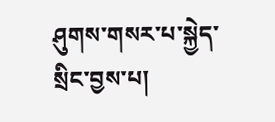ཤུགས་གསར་པ་སྐྱེད་སྲིང་བྱས་པ།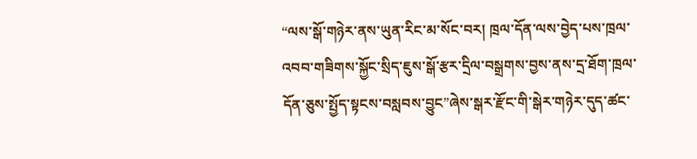“ལས་སྒོ་གཉེར་ནས་ཡུན་རིང་མ་སོང་བར། ཁྲལ་དོན་ལས་བྱེད་པས་ཁྲལ་འབབ་གཟིགས་སྐྱོང་སྲིད་ཇུས་སྒོ་རྩར་དྲིལ་བསྒྲགས་བྱས་ནས་དྲ་ཐོག་ཁྲལ་དོན་ཅུས་སྤྱོད་སྟངས་བསླབས་བྱུང”ཞེས་སྒར་རྫོང་གི་སྒེར་གཉེར་དུད་ཚང་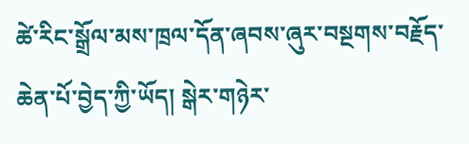ཚེ་རིང་སྒྲོལ་མས་ཁྲལ་དོན་ཞབས་ཞུར་བསྔགས་བརྗོད་ཆེན་པོ་བྱེད་ཀྱི་ཡོད། སྒེར་གཉེར་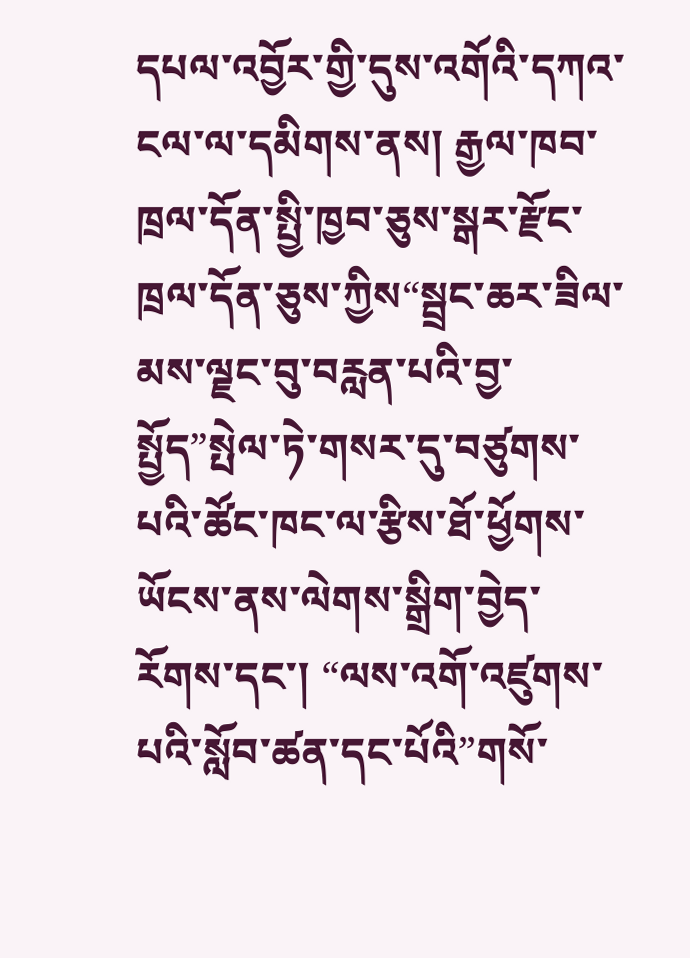དཔལ་འབྱོར་གྱི་དུས་འགོའི་དཀའ་ངལ་ལ་དམིགས་ནས། རྒྱལ་ཁབ་ཁྲལ་དོན་སྤྱི་ཁྱབ་ཅུས་སྒར་རྫོང་ཁྲལ་དོན་ཅུས་ཀྱིས“སྦྲང་ཆར་ཟིལ་མས་ལྗང་བུ་བརླན་པའི་བྱ་སྤྱོད”སྤེལ་ཏེ་གསར་དུ་བཙུགས་པའི་ཚོང་ཁང་ལ་རྩིས་ཐོ་ཕྱོགས་ཡོངས་ནས་ལེགས་སྒྲིག་བྱེད་རོགས་དང་། “ལས་འགོ་འཛུགས་པའི་སློབ་ཚན་དང་པོའི”གསོ་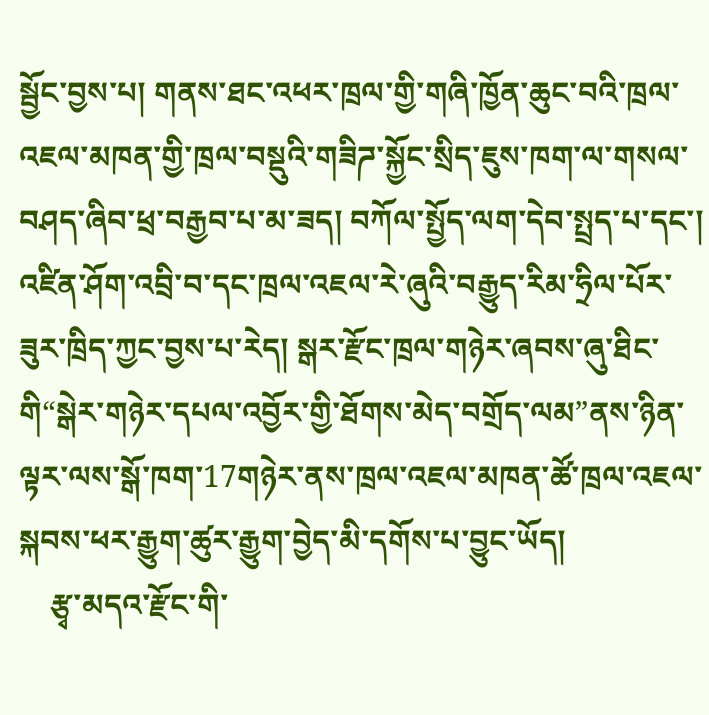སྦྱོང་བྱས་པ། གནས་ཐང་འཕར་ཁྲལ་གྱི་གཞི་ཁྱོན་ཆུང་བའི་ཁྲལ་འཇལ་མཁན་གྱི་ཁྲལ་བསྡུའི་གཟིཌ་སྐྱོང་སྲིད་ཇུས་ཁག་ལ་གསལ་བཤད་ཞིབ་ཕྲ་བརྒྱབ་པ་མ་ཟད། བཀོལ་སྤྱོད་ལག་དེབ་སྤྲད་པ་དང་། འཛིན་ཤོག་འབྲི་བ་དང་ཁྲལ་འཇལ་རེ་ཞུའི་བརྒྱུད་རིམ་ཧྲིལ་པོར་ཟུར་ཁྲིད་ཀྱང་བྱས་པ་རེད། སྒར་རྫོང་ཁྲལ་གཉེར་ཞབས་ཞུ་ཐིང་གི“སྒེར་གཉེར་དཔལ་འབྱོར་གྱི་ཐོགས་མེད་བགྲོད་ལམ”ནས་ཉིན་ལྟར་ལས་སྒོ་ཁག་17གཉེར་ནས་ཁྲལ་འཇལ་མཁན་ཚོ་ཁྲལ་འཇལ་སྐབས་ཕར་རྒྱུག་ཚུར་རྒྱུག་བྱེད་མི་དགོས་པ་བྱུང་ཡོད།
    རྩྭ་མདའ་རྫོང་གི་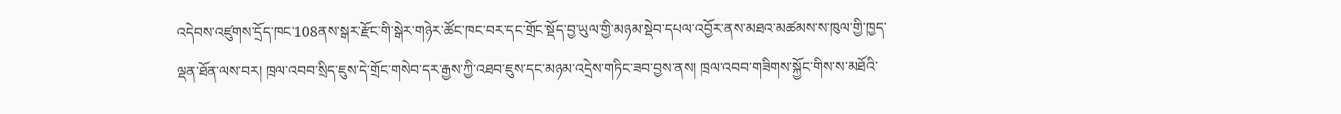འདེབས་འཛུགས་དྲོད་ཁང་108ནས་སྒར་རྫོང་གི་སྒེར་གཉེར་ཚོང་ཁང་བར་དང་གྲོང་སྡོད་བྱ་ཡུལ་གྱི་མཉམ་སྡེབ་དཔལ་འབྱོར་ནས་མཐའ་མཚམས་ས་ཁུལ་གྱི་ཁྱད་ལྡན་ཐོན་ལས་བར། ཁྲལ་འབབ་སྲིད་ཇུས་དེ་གྲོང་གསེབ་དར་རྒྱས་ཀྱི་འཐབ་ཇུས་དང་མཉམ་འདྲེས་གཏིང་ཟབ་བྱས་ནས། ཁྲལ་འབབ་གཟིགས་སྐྱོང་གིས་ས་མཐོའི་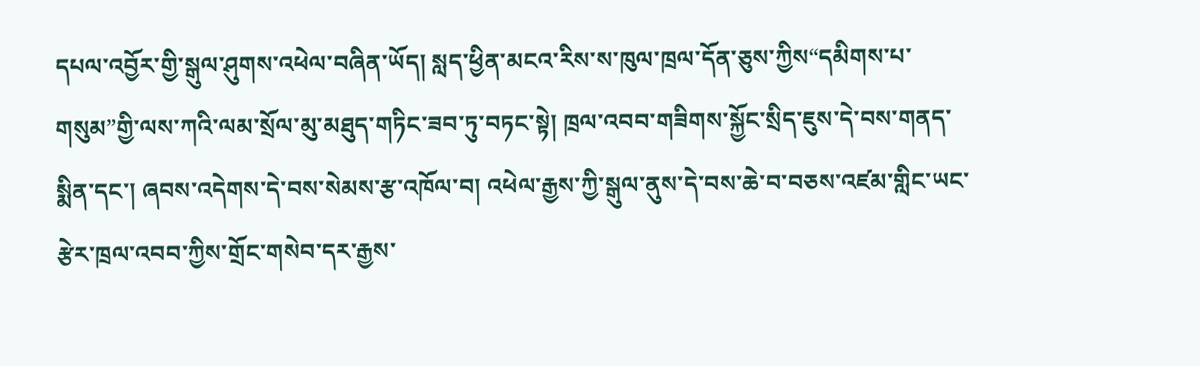དཔལ་འབྱོར་གྱི་སྒུལ་ཤུགས་འཕེལ་བཞིན་ཡོད། སླད་ཕྱིན་མངའ་རིས་ས་ཁུལ་ཁྲལ་དོན་ཅུས་ཀྱིས“དམིགས་པ་གསུམ”གྱི་ལས་ཀའི་ལམ་སྲོལ་མུ་མཐུད་གཏིང་ཟབ་ཏུ་བཏང་སྟེ། ཁྲལ་འབབ་གཟིགས་སྐྱོང་སྲིད་ཇུས་དེ་བས་གནད་སྨིན་དང་། ཞབས་འདེགས་དེ་བས་སེམས་རྩ་འཁོལ་བ། འཕེལ་རྒྱས་ཀྱི་སྒུལ་ནུས་དེ་བས་ཆེ་བ་བཅས་འཛམ་གླིང་ཡང་རྩེར་ཁྲལ་འབབ་ཀྱིས་གྲོང་གསེབ་དར་རྒྱས་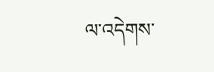ལ་འདེགས་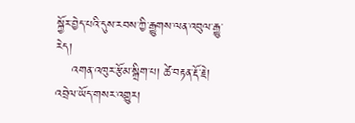སྐྱོར་བྱེད་པའི་དུས་རབས་ཀྱི་རྒྱུགས་ལན་འབུལ་རྒྱུ་རེད།
    འགན་འཁུར་རྩོམ་སྒྲིག་པ། ཚེ་བརྟན་རྡོ་རྗེ།
འབྲེལ་ཡོད་གསར་འགྱུར།